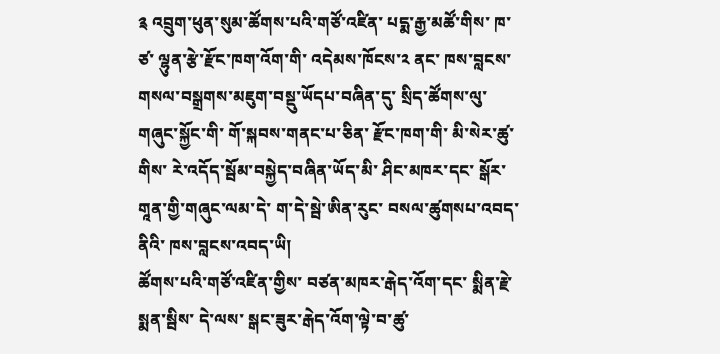༉ འབྲུག་ཕུན་སུམ་ཚོགས་པའི་གཙོ་འཛིན་ པདྨ་རྒྱ་མཚོ་གིས་ ཁ་ཙ་ ལྷུན་རྩེ་རྫོང་ཁག་འོག་གི་ འདེམས་ཁོངས་༢ ནང་ ཁས་བླངས་གསལ་བསྒྲགས་མཇུག་བསྡུ་ཡོདཔ་བཞིན་དུ་ སྲིད་ཚོགས་ལུ་ གཞུང་སྐྱོང་གི་ གོ་སྐབས་གནང་པ་ཅིན་ རྫོང་ཁག་གི་ མི་སེར་ཚུ་གིས་ རེ་འདོད་སྦོམ་བསྐྱེད་བཞིན་ཡོད་མི་ ཤིང་མཁར་དང་ སྒོར་གཱན་གྱི་གཞུང་ལམ་དེ་ ག་དེ་སྦེ་ཨིན་རུང་ བསལ་ཚུགསཔ་འབད་ནིའི་ ཁས་བླངས་འབད་ཡི།
ཚོགས་པའི་གཙོ་འཛིན་གྱིས་ བཙན་མཁར་རྒེད་འོག་དང་ སྨིན་རྗེ་ སྨན་སྦིས་ དེ་ལས་ སྒང་ཟུར་རྒེད་འོག་ལྟེ་བ་ཚུ་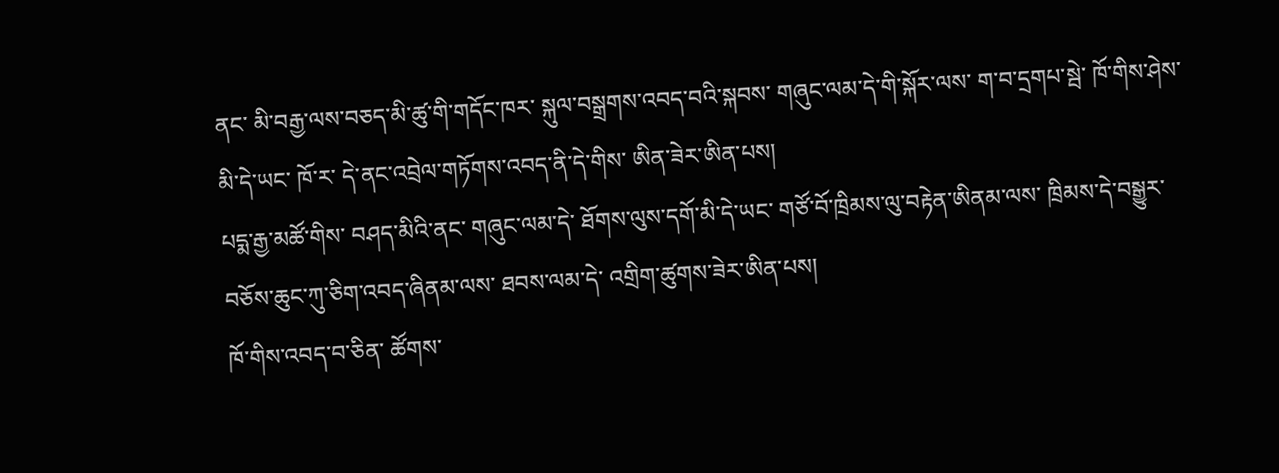ནང་ མི་བརྒྱ་ལས་བཅད་མི་ཚུ་གི་གདོང་ཁར་ སྐུལ་བསྒྲགས་འབད་བའི་སྐབས་ གཞུང་ལམ་དེ་གི་སྐོར་ལས་ ག་བ་དྲགཔ་སྦེ་ ཁོ་གིས་ཤེས་མི་དེ་ཡང་ ཁོ་ར་ དེ་ནང་འབྲེལ་གཏོགས་འབད་ནི་དེ་གིས་ ཨིན་ཟེར་ཨིན་པས།
པདྨ་རྒྱ་མཚོ་གིས་ བཤད་མིའི་ནང་ གཞུང་ལམ་དེ་ ཐོགས་ལུས་དགོ་མི་དེ་ཡང་ གཙོ་བོ་ཁྲིམས་ལུ་བརྟེན་ཨིནམ་ལས་ ཁྲིམས་དེ་བསྒྱུར་བཅོས་ཆུང་ཀུ་ཅིག་འབད་ཞིནམ་ལས་ ཐབས་ལམ་དེ་ འགྲིག་ཚུགས་ཟེར་ཨིན་པས།
ཁོ་གིས་འབད་བ་ཅིན་ ཚོགས་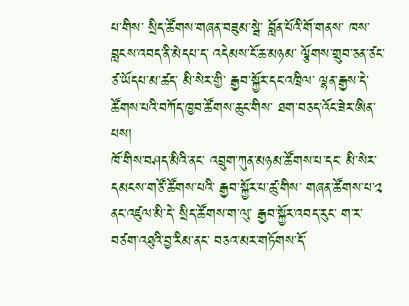པ་གིས་ སྲིད་ཚོགས་གཞན་བཟུམ་སྦེ་ བློན་པོའི་གོ་གནས་ ཁས་བླངས་འབད་ནི་མེདཔ་ད་ འདེམས་ངོ་ཆ་མཉམ་ ལྕོགས་གྲུབ་ཅན་ཙང་ཙ་ཡོདཔ་མ་ཚད་ མི་སེར་གྱི་ རྒྱབ་སྐྱོར་དང་འཁྲིལ་ ལྷན་རྒྱས་དེ་ ཚོགས་པའི་བཀོད་ཁྱབ་ཚོགས་ཆུང་གིས་ ཐག་བཅད་འོང་ཟེར་ཨིན་པས།
ཁོ་གིས་བཤད་མིའི་ནང་ འབྲུག་ཀུན་མཉམ་ཚོགས་པ་དང་ མི་སེར་དམངས་གཙོ་ཚོགས་པའི་ རྒྱབ་སྐྱོར་པ་ཚུ་གིས་ གཞན་ཚོགས་པ་༢ ནང་འཛུལ་མི་དེ་ སྲིད་ཚོགས་ག་ལུ་ རྒྱབ་སྐྱོར་འབད་རུང་ ག་ར་བཙག་འཐུའི་བྱ་རིམ་ནང་ བཅའ་མར་གཏོགས་དོ་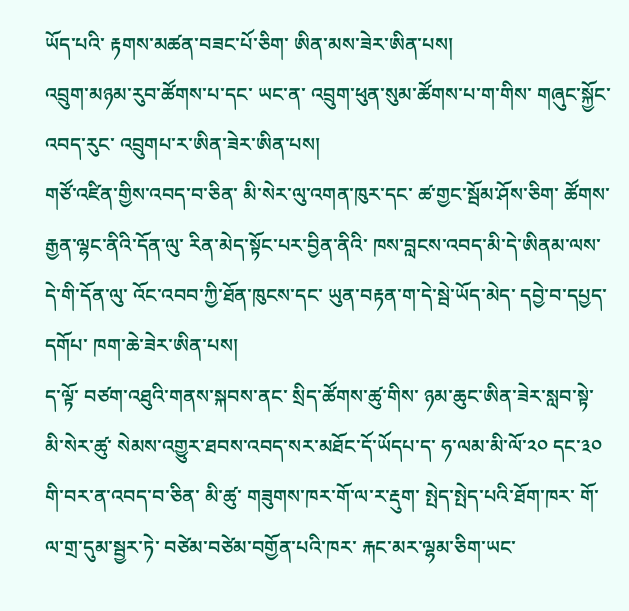ཡོད་པའི་ རྟགས་མཚན་བཟང་པོ་ཅིག་ ཨིན་མས་ཟེར་ཨིན་པས།
འབྲུག་མཉམ་རུབ་ཚོགས་པ་དང་ ཡང་ན་ འབྲུག་ཕུན་སུམ་ཚོགས་པ་ག་གིས་ གཞུང་སྐྱོང་འབད་རུང་ འབྲུགཔ་ར་ཨིན་ཟེར་ཨིན་པས།
གཙོ་འཛིན་གྱིས་འབད་བ་ཅིན་ མི་སེར་ལུ་འགན་ཁུར་དང་ ཚ་གྱང་སྦོམ་ཤོས་ཅིག་ ཚོགས་རྒྱན་ལྷང་ནིའི་དོན་ལུ་ རིན་མེད་སྟོང་པར་བྱིན་ནིའི་ ཁས་བླངས་འབད་མི་དེ་ཨིནམ་ལས་ དེ་གི་དོན་ལུ་ འོང་འབབ་ཀྱི་ཐོན་ཁུངས་དང་ ཡུན་བརྟན་ག་དེ་སྦེ་ཡོད་མེད་ དབྱེ་བ་དཔྱད་དགོཔ་ ཁག་ཆེ་ཟེར་ཨིན་པས།
ད་ལྟོ་ བཙག་འཐུའི་གནས་སྐབས་ནང་ སྲིད་ཚོགས་ཚུ་གིས་ ཉམ་ཆུང་ཨིན་ཟེར་སླབ་སྟེ་ མི་སེར་ཚུ་ སེམས་འགྱུར་ཐབས་འབད་སར་མཐོང་དོ་ཡོདཔ་ད་ ཧ་ལམ་མི་ལོ་༢༠ དང་༣༠ གི་བར་ན་འབད་བ་ཅིན་ མི་ཚུ་ གཟུགས་ཁར་གོ་ལ་ར་རྡུག་ སྤེད་སྤེད་པའི་ཐོག་ཁར་ གོ་ལ་གྲ་དུམ་སྦྱར་ཏེ་ བཙེམ་བཙེམ་བགྱོན་པའི་ཁར་ རྐང་མར་ལྷམ་ཅིག་ཡང་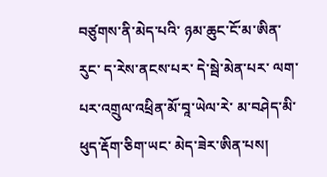བཙུགས་ནི་མེད་པའི་ ཉམ་ཆུང་ངོ་མ་ཨིན་རུང་ ད་རེས་ནངས་པར་ དེ་སྦེ་མེན་པར་ ལག་པར་འགྲུལ་འཕྲིན་མོ་བཱ་ཡེལ་རེ་ མ་བཤེད་མི་ ཕུད་རྡོག་ཅིག་ཡང་ མེད་ཟེར་ཨིན་པས།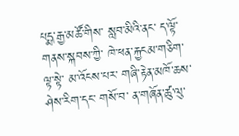པདྨ་རྒྱ་མཚོ་གིས་ སླབ་མིའི་ནང་ ད་ལྟོ་ གནས་སྐབས་ཀྱི་ ཁེ་ཕན་རྐྱངམ་གཅིག་ལྟ་སྟེ་ མ་འོངས་པར་ གཞི་རྟེན་མཁོ་ཆས་ ཤེས་རིག་དང་ གསོ་བ་ ན་གཞོན་ཚུ་ལུ་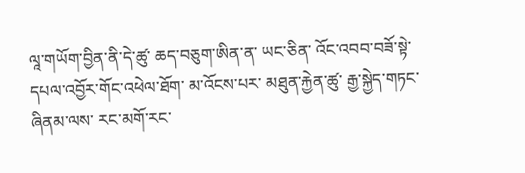ལཱ་གཡོག་བྱིན་ནི་དེ་ཚུ་ ཆད་བཅུག་ཨིན་ན་ ཡང་ཅིན་ འོང་འབབ་བཟོ་སྟེ་ དཔལ་འབྱོར་གོང་འཕེལ་ཐོག་ མ་འོངས་པར་ མཐུན་རྐྱེན་ཚུ་ རྒྱ་སྐྱེད་གཏང་ཞིནམ་ལས་ རང་མགོ་རང་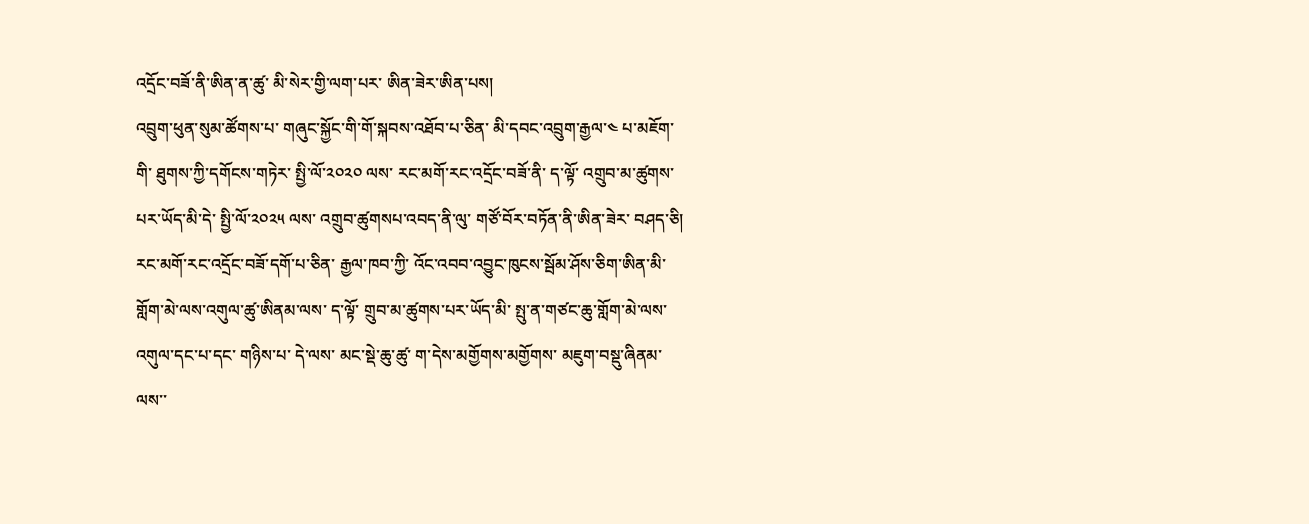འདྲོང་བཟོ་ནི་ཨིན་ན་ཚུ་ མི་སེར་གྱི་ལག་པར་ ཨིན་ཟེར་ཨིན་པས།
འབྲུག་ཕུན་སུམ་ཚོགས་པ་ གཞུང་སྐྱོང་གི་གོ་སྐབས་འཐོབ་པ་ཅིན་ མི་དབང་འབྲུག་རྒྱལ་༤ པ་མཇོག་གི་ ཐུགས་ཀྱི་དགོངས་གཏེར་ སྤྱི་ལོ་༢༠༢༠ ལས་ རང་མགོ་རང་འདྲོང་བཟོ་ནི་ ད་ལྟོ་ འགྲུབ་མ་ཚུགས་པར་ཡོད་མི་དེ་ སྤྱི་ལོ་༢༠༢༥ ལས་ འགྲུབ་ཚུགསཔ་འབད་ནི་ལུ་ གཙོ་བོར་བཏོན་ནི་ཨིན་ཟེར་ བཤད་ཅི།
རང་མགོ་རང་འདྲོང་བཟོ་དགོ་པ་ཅིན་ རྒྱལ་ཁབ་ཀྱི་ འོང་འབབ་འབྱུང་ཁུངས་སྦོམ་ཤོས་ཅིག་ཨིན་མི་ གློག་མེ་ལས་འགུལ་ཚུ་ཨིནམ་ལས་ ད་ལྟོ་ གྲུབ་མ་ཚུགས་པར་ཡོད་མི་ སྤུ་ན་གཙང་ཆུ་གློག་མེ་ལས་འགུལ་དང་པ་དང་ གཉིས་པ་ དེ་ལས་ མང་སྡེ་ཆུ་ཚུ་ ག་དེས་མགྱོགས་མགྱོགས་ མཇུག་བསྡུ་ཞིནམ་ལས་་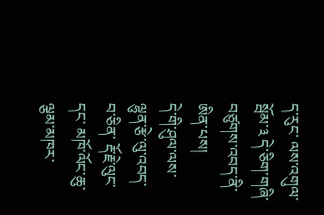ད་རུང་ ལས་འགུལ་སྦོམ་༣ དེ་ཅིག་གཞི་བཙུགས་འབད་ནི་ཨིན་པས།
དེ་གི་ཤུལ་ལས་ ལྷུན་རྩེ་ལུ་འབད་བ་ཅིན་ རྡོ་རྗེ་ལུང་དང་ མཁོ་ལོང་ཆུ་ ལྕམ་མཁར་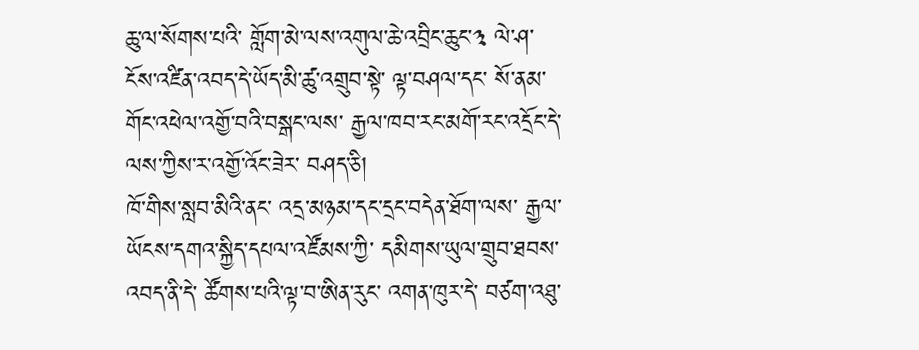ཆུ་ལ་སོགས་པའི་ གློག་མེ་ལས་འགུལ་ཆེ་འབྲིང་ཆུང་༣ ལེ་ཤ་ ངོས་འཛིན་འབད་དེ་ཡོད་མི་ཚུ་འགྲུབ་སྟེ་ ལྟ་བཤལ་དང་ སོ་ནམ་གོང་འཕེལ་འགྱོ་བའི་བསྒང་ལས་ རྒྱལ་ཁབ་རང་མགོ་རང་འདྲོང་དེ་ ལས་ཀྱིས་ར་འགྱོ་འོང་ཟེར་ བཤད་ཅི།
ཁོ་གིས་སླབ་མིའི་ནང་ འདྲ་མཉམ་དང་དྲང་བདེན་ཐོག་ལས་ རྒྱལ་ཡོངས་དགའ་སྐྱིད་དཔལ་འཛོམས་ཀྱི་ དམིགས་ཡུལ་གྲུབ་ཐབས་འབད་ནི་དེ་ ཚོགས་པའི་ལྟ་བ་ཨིན་རུང་ འགན་ཁུར་དེ་ བཙག་འཐུ་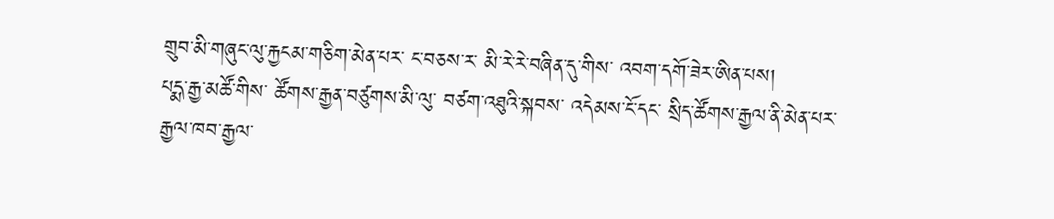གྲུབ་མི་གཞུང་ལུ་རྐྱངམ་གཅིག་མེན་པར་ ང་བཅས་ར་ མི་རེ་རེ་བཞིན་དུ་གིས་ འབག་དགོ་ཟེར་ཨིན་པས།
པདྨ་རྒྱ་མཚོ་གིས་ ཚོགས་རྒྱན་བཙུགས་མི་ལུ་ བཙག་འཐུའི་སྐབས་ འདེམས་ངོ་དང་ སྲིད་ཚོགས་རྒྱལ་ནི་མེན་པར་ རྒྱལ་ཁབ་རྒྱལ་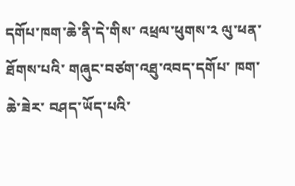དགོཔ་ཁག་ཆེ་ནི་དེ་གིས་ འཕྲལ་ཕུགས་༢ ལུ་ཕན་ཐོགས་པའི་ གཞུང་བཙག་འཐུ་འབད་དགོཔ་ ཁག་ཆེ་ཟེར་ བཤད་ཡོད་པའི་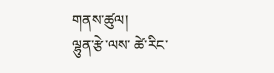གནས་ཚུལ།
ལྷུན་རྩེ་ལས་ ཚེ་རིང་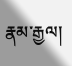རྣམ་རྒྱལ།